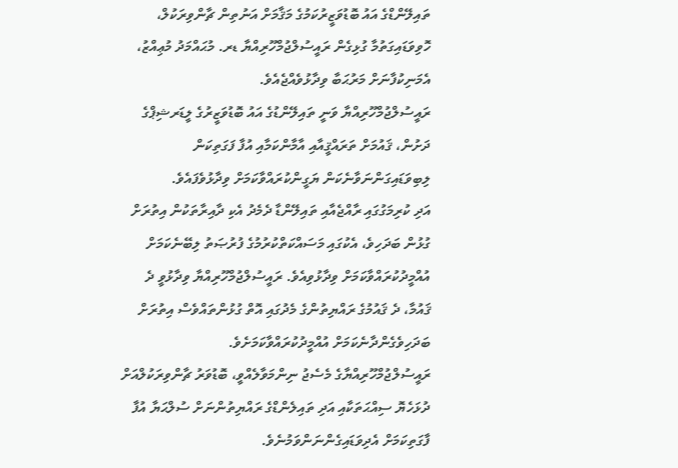ތައިލޭންޑްގެ އައު ބޮޑުވަޒީރުކަމުގެ މަޤާމަށް އަނުތިން ޗާންވިރަކުލް، ހޮވިވަޑައިގަތުމާ ގުޅިގެން ރައީސުލްޖުމްހޫރިއްޔާ ޑރ. މުޙައްމަދު މުޢިއްޒު، އެމަނިކުފާނަށް މަރުޙަބާ ވިދާޅުވެއްޖެއެވެ.
ރައީސުލްޖުމްހޫރިއްޔާ ވަނީ ތައިލޭންޑުގެ އައު ބޮޑުވަޒީރުގެ ލީޑަރޝިޕްގެ ދަށުން، ޤައުމަށް ތަރައްޤީއާއި އާމާންކަމާއި އުފާ ފަގަތިކަން ލިބިވަޑައިގަންނަވާނެކަން ޔަގީންކުރައްވާކަމަށް ވިދާޅުވެފައެވެ.
އަދި ކުރިމަގުގައި ރާއްޖެއާއި ތައިލޭންޑާ ދެމެދު އެކި ދާއިރާތަކުން އިތުރަށް ގުޅުން ބަދަހިވެ، އެކުގައި މަސައްކަތްކުރުމުގެ ފުރުޞަތު ލިބޭނެކަމަށް އުއްމީދުކުރައްވާކަމަށް ވިދާޅުވިއެވެ. ރައީސުލްޖުމްހޫރިއްޔާ ވިދާޅުވީ ދެ ޤައުމާ، ދެ ޤައުމުގެ ރައްޔިތުންގެ މެދުގައި އޮތް ގުޅުންތައްވެސް އިތުރަށް ބަދަހިވެގެންދާނެކަމަށް އުއްމީދުކުރައްވާކަމަށެވެ.
ރައީސުލްޖުމްހޫރިއްޔާގެ މެސެޖު ނިންމަވާލެއްވީ، ބޮޑުވަރު ޗާންވިރަކުލްއަށް ދުޅަހެޔޮ ސިއްޙަތަކާއި އަދި ތައިލެންޑްގެ ރައްޔިތުންނަށް ސުލްޙަޔާ އުފާ ފާގަތިކަމަށް އެދިވަޑައިގެންނަންވަމުނެވެ.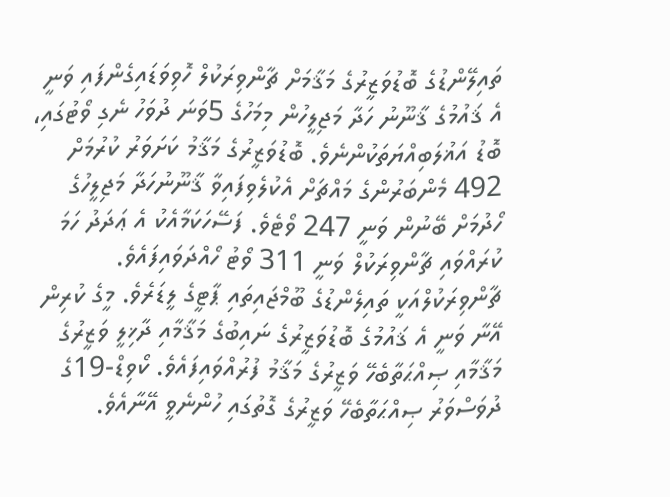ތައިލޭންޑުގެ ބޮޑުވަޒީރުގެ މަޤާމަށް ޗާންވިރަކުލް ހޮވިވަޑައިގެންފައި ވަނީ އެ ޤައުމުގެ ޤާނޫނު ހަދާ މަޖިލީހުން މިމަހުގެ 5ވަނަ ދުވަހު ނެގި ވޯޓުގައި، ބޮޑު އަޣުލަބިއްޔަތަކުންނެވެ. ބޮޑުވަޒީރުގެ މަޤާމު ކަށަވަރު ކުރުމަށް 492 މެންބަރުންގެ މައްޗަށް އެކުލެވިފައިވާ ޤާނޫނުހަދާ މަޖިލީހުގެ ހޯދުމަށް ބޭނުން ވަނީ 247 ވޯޓެވެ. ފަސޭހަކަމާއެކު އެ ޢަދަދު ހަމަ ކުރައްވައި ޗާންވިރަކުލް ވަނީ 311 ވޯޓު ހޯއްދަވައިފައެވެ.
ޗާންވިރަކުލްއަކީ ތައިލެންޑުގެ ބޫމްޖައިތައި ޕާޓީގެ ލީޑަރެވެ. މީގެ ކުރިން އޭނާ ވަނީ އެ ޤައުމުގެ ބޮޑުވަޒީރުގެ ނައިބުގެ މަޤާމާއި ދާޚިލީ ވަޒީރުގެ މަޤާމާއި ޞިއްޙަތާބެހޭ ވަޒީރުގެ މަޤާމު ފުރުއްވައިފައެވެ. ކޯވިޑް-19ގެ ދުވަސްވަރު ޞިއްޙަތާބެހޭ ވަޒީރުގެ ގޮތުގައި ހުންނެވީ އޭނާއެވެ.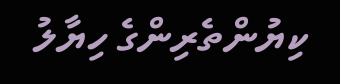ކިޔުންތެރިންގެ ހިޔާލު